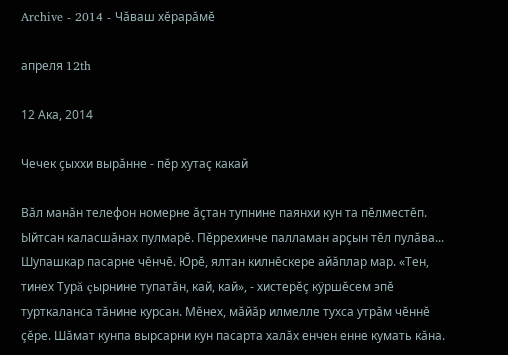Archive - 2014 - Чăваш хĕрарăмĕ

апреля 12th

12 Ака, 2014

Чечек çыххи вырăнне - пĕр хутаç какай

Вăл манăн телефон номерне ăçтан тупнине паянхи кун та пĕлместĕп. Ыйтсан каласшăнах пулмарĕ. Пĕррехинче палламан арçын тĕл пулăва... Шупашкар пасарне чĕнчĕ. Юрĕ, ялтан килнĕскере айăплар мар. «Тен, тинех Турă çырнине тупатăн, кай, кай», - хистерĕç кÿршĕсем эпĕ турткаланса тăнине курсан. Мĕнех, мăйăр илмелле тухса утрăм чĕннĕ çĕре. Шăмат кунпа вырсарни кун пасарта халăх енчен енне кумать кăна.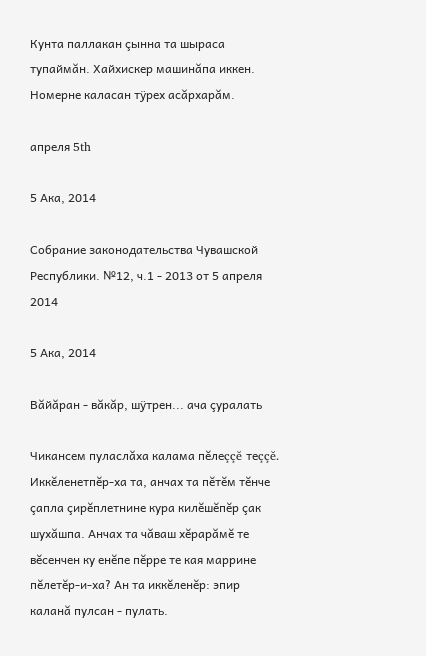Кунта паллакан çынна та шыраса тупаймăн. Хайхискер машинăпа иккен. Номерне каласан тÿрех асăрхарăм.

апреля 5th

5 Ака, 2014

Собрание законодательства Чувашской Республики. №12, ч.1 - 2013 от 5 апреля 2014

5 Ака, 2014

Вăйăран - вăкăр, шÿтрен... ача çуралать

Чикансем пуласлăха калама пĕлеççĕ теççĕ. Иккĕленетпĕр-ха та, анчах та пĕтĕм тĕнче çапла çирĕплетнине кура килĕшĕпĕр çак шухăшпа. Анчах та чăваш хĕрарăмĕ те вĕсенчен ку енĕпе пĕрре те кая маррине пĕлетĕр-и-ха? Ан та иккĕленĕр: эпир каланă пулсан - пулать.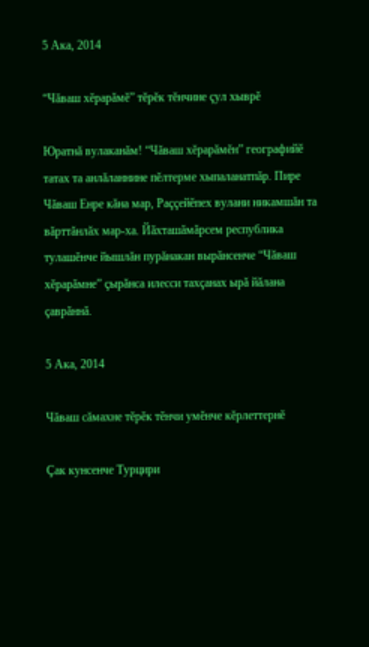5 Ака, 2014

“Чăваш хĕрарăмĕ” тĕрĕк тĕнчине çул хыврĕ

Юратнă вулаканăм! “Чăваш хĕрарăмĕн” географийĕ татах та анлăланнине пĕлтерме хыпаланатпăр. Пире Чăваш Енре кăна мар, Раççейĕпех вулани никамшăн та вăрттăнлăх мар-ха. Йăхташăмăрсем республика тулашĕнче йышлăн пурăнакан вырăнсенче “Чăваш хĕрарăмне” çырăнса илесси тахçанах ырă йăлана çаврăннă.

5 Ака, 2014

Чăваш сăмахне тĕрĕк тĕнчи умĕнче кĕрлеттернĕ

Çак кунсенче Турцири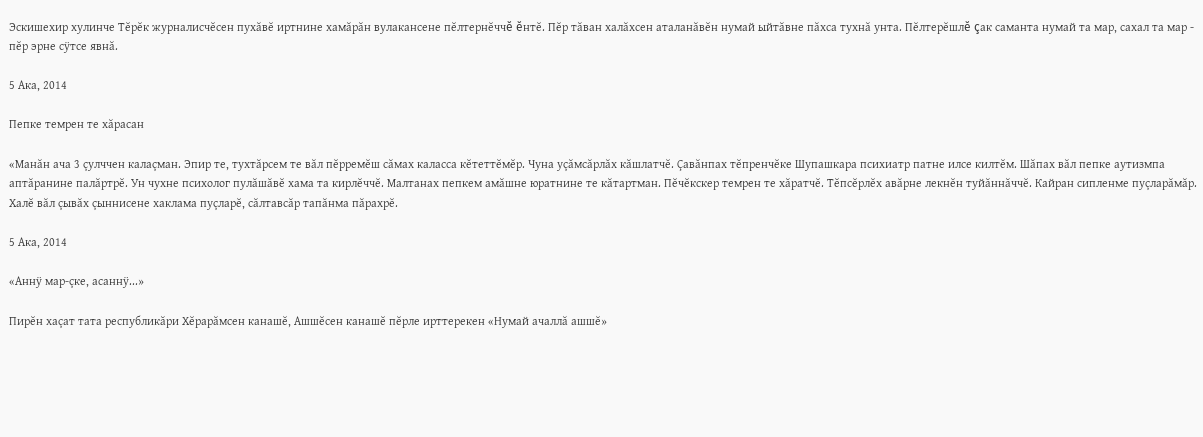Эскишехир хулинче Тĕрĕк журналисчĕсен пухăвĕ иртнине хамăрăн вулакансене пĕлтернĕччĕ ĕнтĕ. Пĕр тăван халăхсен аталанăвĕн нумай ыйтăвне пăхса тухнă унта. Пĕлтерĕшлĕ çак саманта нумай та мар, сахал та мар - пĕр эрне сÿтсе явнă.

5 Ака, 2014

Пепке темрен те хăрасан

«Манăн ача 3 çулччен калаçман. Эпир те, тухтăрсем те вăл пĕрремĕш сăмах каласса кĕтеттĕмĕр. Чуна уçăмсăрлăх кăшлатчĕ. Çавăнпах тĕпренчĕке Шупашкара психиатр патне илсе килтĕм. Шăпах вăл пепке аутизмпа аптăранине палăртрĕ. Ун чухне психолог пулăшăвĕ хама та кирлĕччĕ. Малтанах пепкем амăшне юратнине те кăтартман. Пĕчĕкскер темрен те хăратчĕ. Тĕпсĕрлĕх авăрне лекнĕн туйăннăччĕ. Кайран сипленме пуçларăмăр. Халĕ вăл çывăх çыннисене хаклама пуçларĕ, сăлтавсăр тапăнма пăрахрĕ.

5 Ака, 2014

«Аннÿ мар-çке, асаннÿ...»

Пирĕн хаçат тата республикăри Хĕрарăмсен канашĕ, Ашшĕсен канашĕ пĕрле ирттерекен «Нумай ачаллă ашшĕ»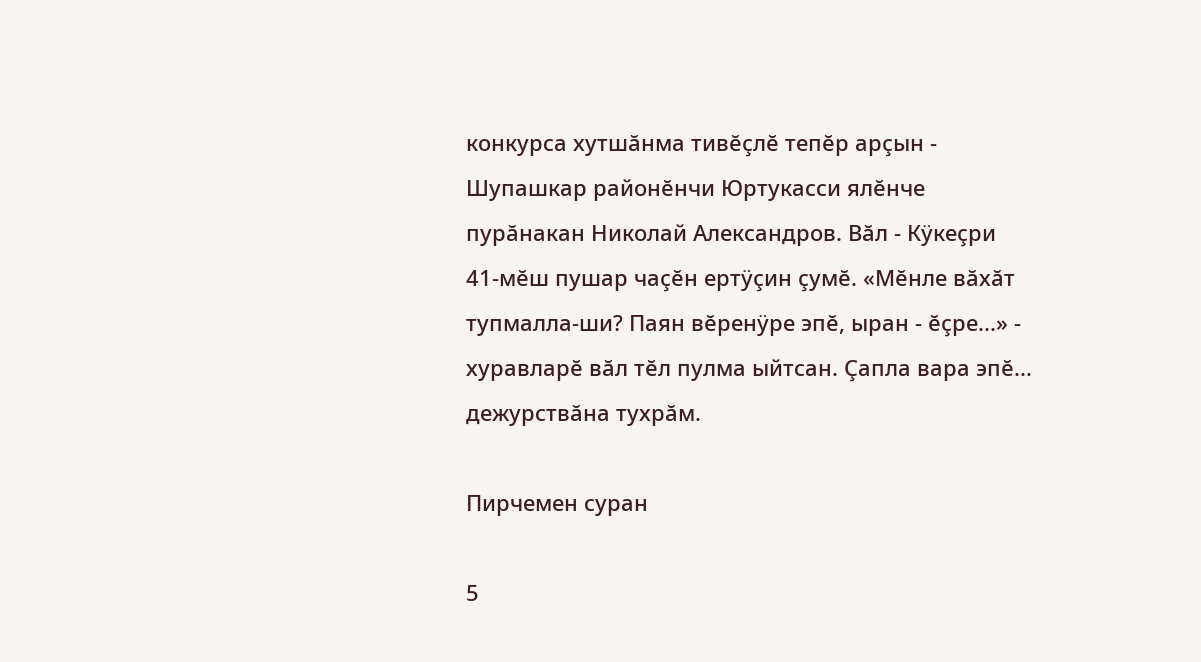конкурса хутшăнма тивĕçлĕ тепĕр арçын - Шупашкар районĕнчи Юртукасси ялĕнче пурăнакан Николай Александров. Вăл - Кÿкеçри 41-мĕш пушар чаçĕн ертÿçин çумĕ. «Мĕнле вăхăт тупмалла-ши? Паян вĕренÿре эпĕ, ыран - ĕçре...» - хуравларĕ вăл тĕл пулма ыйтсан. Çапла вара эпĕ... дежурствăна тухрăм.

Пирчемен суран

5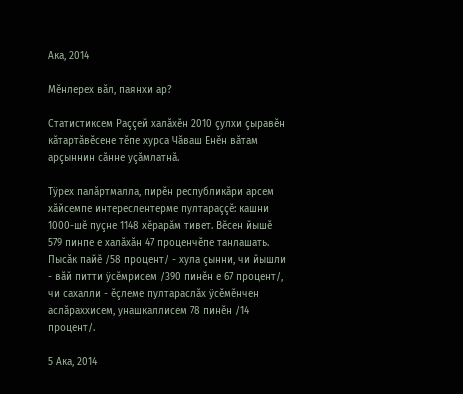Ака, 2014

Мĕнлерех вăл, паянхи ар?

Статистиксем Раççей халăхĕн 2010 çулхи çыравĕн кăтартăвĕсене тĕпе хурса Чăваш Енĕн вăтам арçыннин сăнне уçăмлатнă.

Тÿрех палăртмалла, пирĕн республикăри арсем хăйсемпе интереслентерме пултараççĕ: кашни 1000-шĕ пуçне 1148 хĕрарăм тивет. Вĕсен йышĕ 579 пинпе е халăхăн 47 проценчĕпе танлашать. Пысăк пайĕ /58 процент/ - хула çынни, чи йышли - вăй питти ÿсĕмрисем /390 пинĕн е 67 процент/, чи сахалли - ĕçлеме пултараслăх ÿсĕмĕнчен аслăраххисем, унашкаллисем 78 пинĕн /14 процент/.

5 Ака, 2014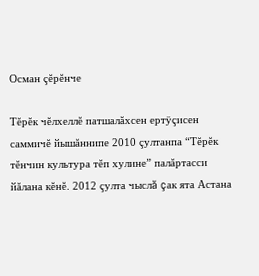Осман çĕрĕнче

Тĕрĕк чĕлхеллĕ патшалăхсен ертÿçисен саммичĕ йышăннипе 2010 çултанпа “Тĕрĕк тĕнчин культура тĕп хулине” палăртасси йăлана кĕнĕ. 2012 çулта чыслă çак ята Астана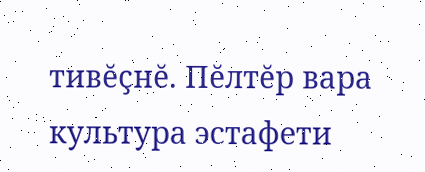тивĕçнĕ. Пĕлтĕр вара культура эстафети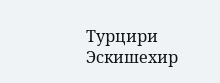Турцири Эскишехир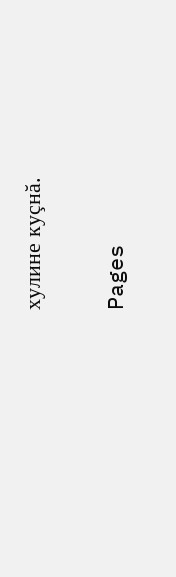хулине куçнă.

Pages